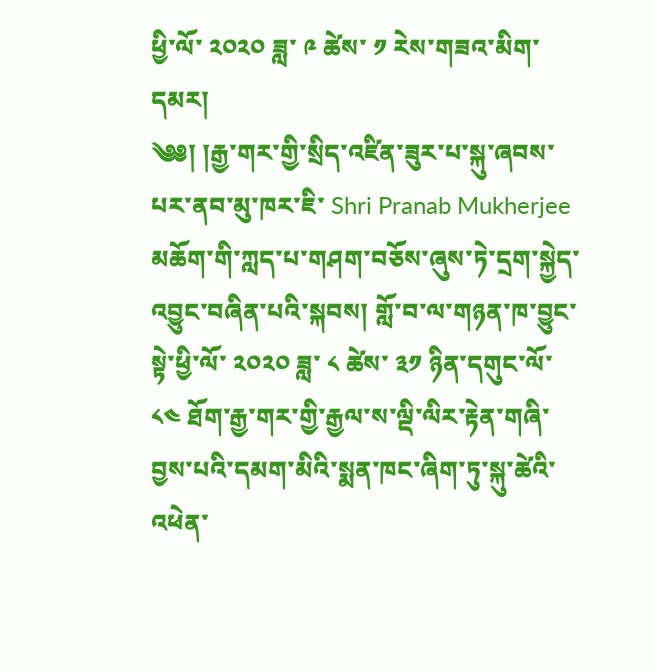ཕྱི་ལོ་ ༢༠༢༠ ཟླ་ ༩ ཚེས་ ༡ རེས་གཟའ་མིག་དམར།
༄༅། །རྒྱ་གར་གྱི་སྲིད་འཛིན་ཟུར་པ་སྐུ་ཞབས་པར་ནབ་མུ་ཁར་ཇི་ Shri Pranab Mukherjee མཆོག་གི་ཀླད་པ་གཤག་བཅོས་ཞུས་ཏེ་དྲག་སྐྱེད་འབྱུང་བཞིན་པའི་སྐབས། གློ་བ་ལ་གཉན་ཁ་བྱུང་སྟེ་ཕྱི་ལོ་ ༢༠༢༠ ཟླ་ ༨ ཚེས་ ༣༡ ཉིན་དགུང་ལོ་ ༨༤ ཐོག་རྒྱ་གར་གྱི་རྒྱལ་ས་ལྡི་ལིར་རྟེན་གཞི་བྱས་པའི་དམག་མིའི་སྨན་ཁང་ཞིག་ཏུ་སྐུ་ཚེའི་འཕེན་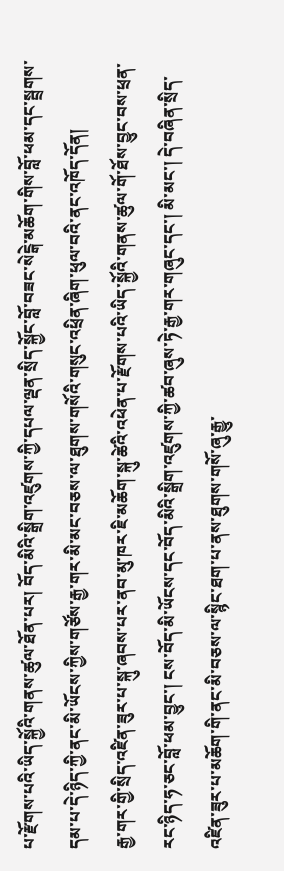པ་རྫོགས་པའི་ཡིད་སྐྱོའི་གནས་ཚུལ་ཐོན་པར། བོད་མིའི་སྒྲིག་འཛུགས་ཀྱི་དཔལ་ལྡན་སྲིད་སྐྱོང་བློ་བཟང་སེངྒེ་མཆོག་གིས་བློ་ཕམ་དང་སྦྲགས་དམ་པ་དེ་ཉིད་ཀྱི་ནང་མི་ཡོངས་ཀྱིས་གཙོས་རྒྱ་གར་མི་མང་བཅས་ལ་ཐུགས་གསོའི་གསུང་འཕྲིན་ཞིག་ཕུལ་བའི་ནང་འཁོད་དོན།
རྒྱ་གར་གྱི་སྲིད་འཛིན་ཟུར་པ་སྐུ་ཞབས་པར་ནབ་མུ་ཁར་ཇི་མཆོག་སྐུ་ཚེའི་འཕེན་པ་རྫོགས་པའི་ཡིད་སྐྱོའི་གནས་ཚུལ་གོ་ཐོས་བྱུང་བས་ཕྲན་རང་ཉིད་ཧ་ཅང་བློ་ཕམ་བྱུང་། ངས་བོད་མི་ཡོངས་དང་བོད་མིའི་སྒྲིག་འཛུགས་ཀྱི་ཚབ་ཞུས་ཏེ་རྒྱ་གར་གཞུང་དང་། མི་མང་། དེ་བཞིན་སྲིད་འཛིན་ཟུར་པ་མཆོག་གི་ནང་མི་བཅས་ལ་སྙིང་ཐག་པ་ནས་ཐུགས་གསོ་ཞུ་རྒྱུ་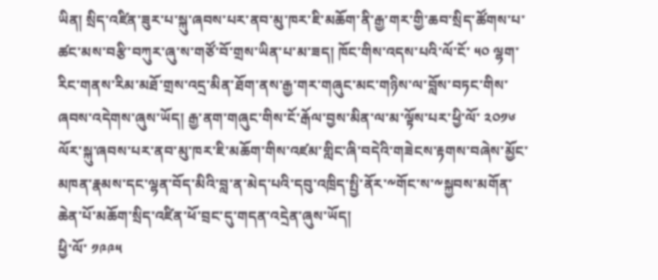ཡིན། སྲིད་འཛིན་ཟུར་པ་སྐུ་ཞབས་པར་ནབ་མུ་ཁར་ཇི་མཆོག་ནི་རྒྱ་གར་གྱི་ཆབ་སྲིད་ཚོགས་པ་ཚང་མས་བརྩི་བཀུར་ཞུ་ས་གཙོ་བོ་གྲས་ཡིན་པ་མ་ཟད། ཁོང་གིས་འདས་པའི་ལོ་ངོ་ ༥༠ ལྷག་རིང་གནས་རིམ་མཐོ་གྲས་འདྲ་མིན་ཐོག་ནས་རྒྱ་གར་གཞུང་མང་གཉིས་ལ་བློས་བཏང་གིས་ཞབས་འདེགས་ཞུས་ཡོད། རྒྱ་ནག་གཞུང་གིས་ངོ་རྒོལ་བྱས་མིན་ལ་མ་ལྟོས་པར་ཕྱི་ལོ་ ༢༠༡༦ ལོར་སྐུ་ཞབས་པར་ནབ་མུ་ཁར་ཇི་མཆོག་གིས་འཛམ་གླིང་ཞི་བདེའི་གཟེངས་རྟགས་བཞེས་མྱོང་མཁན་རྣམས་དང་ལྷན་བོད་མིའི་བླ་ན་མེད་པའི་དབུ་འཁྲིད་སྤྱི་ནོར་༸གོང་ས་༸སྐྱབས་མགོན་ཆེན་པོ་མཆོག་སྲིད་འཛིན་ཕོ་བྲང་དུ་གདན་འདྲེན་ཞུས་ཡོད།
ཕྱི་ལོ་ ༡༩༩༥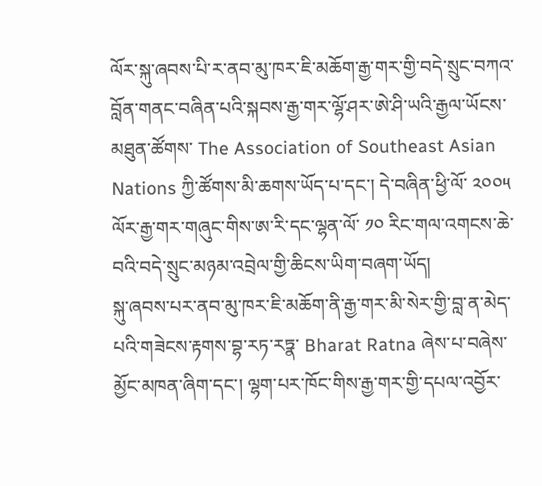ལོར་སྐུ་ཞབས་པི་ར་ནབ་མུ་ཁར་ཇི་མཆོག་རྒྱ་གར་གྱི་བདེ་སྲུང་བཀའ་བློན་གནང་བཞིན་པའི་སྐབས་རྒྱ་གར་ལྷོ་ཤར་ཨེ་ཤི་ཡའི་རྒྱལ་ཡོངས་མཐུན་ཚོགས་ The Association of Southeast Asian Nations ཀྱི་ཚོགས་མི་ཆགས་ཡོད་པ་དང་། དེ་བཞིན་ཕྱི་ལོ་ ༢༠༠༥ ལོར་རྒྱ་གར་གཞུང་གིས་ཨ་རི་དང་ལྷན་ལོ་ ༡༠ རིང་གལ་འགངས་ཆེ་བའི་བདེ་སྲུང་མཉམ་འབྲེལ་གྱི་ཆིངས་ཡིག་བཞག་ཡོད།
སྐུ་ཞབས་པར་ནབ་མུ་ཁར་ཇི་མཆོག་ནི་རྒྱ་གར་མི་སེར་གྱི་བླ་ན་མེད་པའི་གཟེངས་རྟགས་བྷ་རཏ་རཏྣ་ Bharat Ratna ཞེས་པ་བཞེས་མྱོང་མཁན་ཞིག་དང་། ལྷག་པར་ཁོང་གིས་རྒྱ་གར་གྱི་དཔལ་འབྱོར་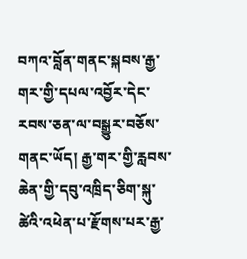བཀའ་བློན་གནང་སྐབས་རྒྱ་གར་གྱི་དཔལ་འབྱོར་དེང་རབས་ཅན་ལ་བསྒྱུར་བཅོས་གནང་ཡོད། རྒྱ་གར་གྱི་རླབས་ཆེན་གྱི་དབུ་འཁྲིད་ཅིག་སྐུ་ཚེའི་འཕེན་པ་རྫོགས་པར་རྒྱ་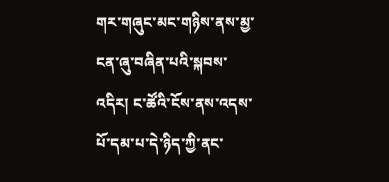གར་གཞུང་མང་གཉིས་ནས་མྱ་ངན་ཞུ་བཞིན་པའི་སྐབས་འདིར། ང་ཚོའི་ངོས་ནས་འདས་པོ་དམ་པ་དེ་ཉིད་ཀྱི་ནང་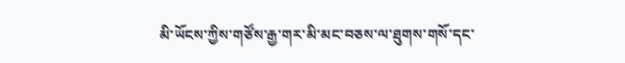མི་ཡོངས་ཀྱིས་གཙོས་རྒྱ་གར་མི་མང་བཅས་ལ་ཐུགས་གསོ་དང་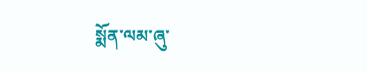སྨོན་ལམ་ཞུ་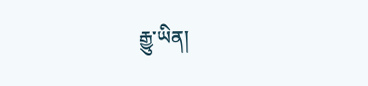རྒྱུ་ཡིན།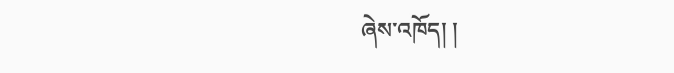ཞེས་འཁོད། །